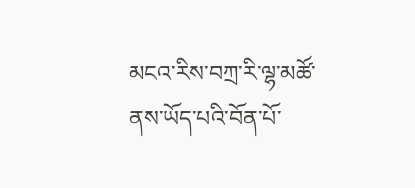མངའ་རིས་བཀྲ་རི་ལྷ་མཚོ་ནས་ཡོད་པའི་བོན་པོ་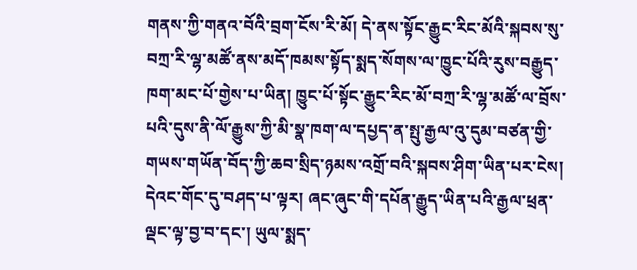གནས་ཀྱི་གནའ་བོའི་བྲག་ངོས་རི་མོ། དེ་ནས་སྟོང་རྒྱུང་རིང་མོའི་སྐབས་སུ་བཀྲ་རི་ལྷ་མཚོ་ནས་མདོ་ཁམས་སྟོད་སྨད་སོགས་ལ་ཁྱུང་པོའི་རུས་བརྒྱུད་ཁག་མང་པོ་གྱེས་པ་ཡིན། ཁྱུང་པོ་སྟོང་རྒྱུང་རིང་མོ་བཀྲ་རི་ལྷ་མཚོ་ལ་བྲོས་པའི་དུས་ནི་ལོ་རྒྱུས་ཀྱི་མི་སྣ་ཁག་ལ་དཔྱད་ན་སྤུ་རྒྱལ་འུ་དུམ་བཙན་གྱི་གཡས་གཡོན་བོད་ཀྱི་ཆབ་སྲིད་ཉམས་འགྲོ་བའི་སྐབས་ཤིག་ཡིན་པར་ངེས། དེའང་གོང་དུ་བཤད་པ་ལྟར། ཞང་ཞུང་གི་དཔོན་རྒྱུད་ཡིན་པའི་རྒྱལ་ཕྲན་ལྡང་ལྟ་བྱ་བ་དང་། ཡུལ་སྨད་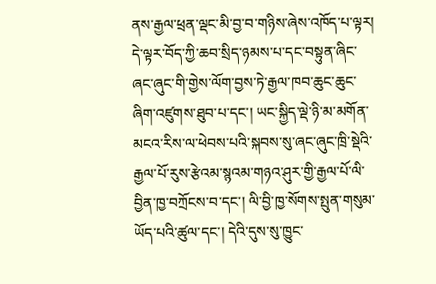ནས་རྒྱལ་ཕྲན་ལྡང་མི་བྱ་བ་གཉིས་ཞེས་འཁོད་པ་ལྟར། དེ་ལྟར་བོད་ཀྱི་ཆབ་སྲིད་ཉམས་པ་དང་བསྟུན་ཞིང་ཞང་ཞུང་གི་གྱེས་ལོག་བྱས་ཏེ་རྒྱལ་ཁབ་ཆུང་ཆུང་ཞིག་འཛུགས་ཐུབ་པ་དང་། ཡང་སྐྱིད་ལྡེ་ཉི་མ་མགོན་མངའ་རིས་ལ་ཕེབས་པའི་སྐབས་སུ་ཞང་ཞུང་ཁྲི་སྡེའི་རྒྱལ་པོ་རུས་རྩེའམ་སྙའམ་གཉའ་ཤུར་གྱི་རྒྱལ་པོ་ལི་བྱིན་ཁྱ་བཀྲོངས་བ་དང་། ལི་བྱི་ཁྱ་སོགས་སྤུན་གསུམ་ཡོད་པའི་ཚུལ་དང་། དེའི་དུས་སུ་ཁྱུང་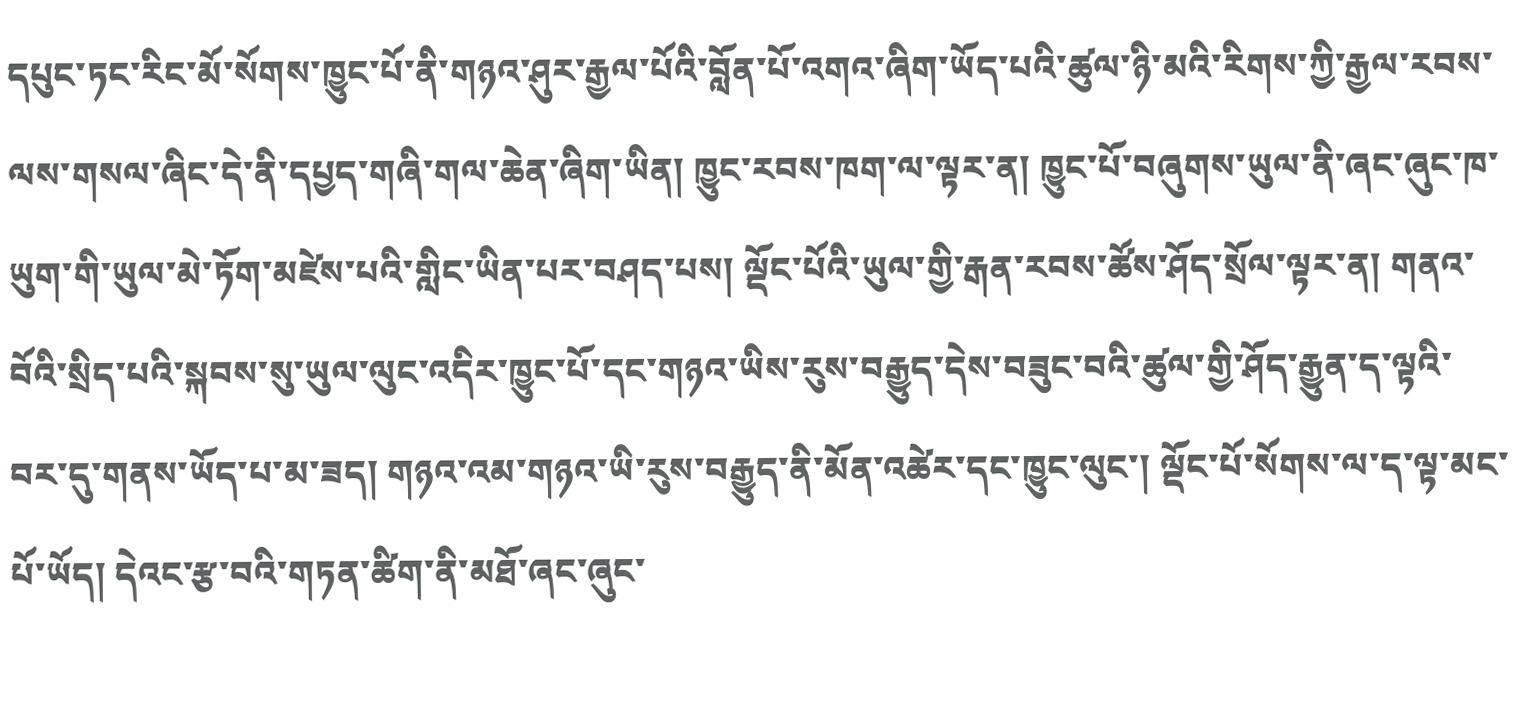དཔུང་ཏང་རིང་མོ་སོགས་ཁྱུང་པོ་ནི་གཉའ་ཤུར་རྒྱལ་པོའི་བློན་པོ་འགའ་ཞིག་ཡོད་པའི་ཚུལ་ཉི་མའི་རིགས་ཀྱི་རྒྱལ་རབས་ལས་གསལ་ཞིང་དེ་ནི་དཔྱད་གཞི་གལ་ཆེན་ཞིག་ཡིན། ཁྱུང་རབས་ཁག་ལ་ལྟར་ན། ཁྱུང་པོ་བཞུགས་ཡུལ་ནི་ཞང་ཞུང་ཁ་ཡུག་གི་ཡུལ་མེ་ཏོག་མཛེས་པའི་གླིང་ཡིན་པར་བཤད་པས། ལྡོང་པོའི་ཡུལ་གྱི་རྒན་རབས་ཚོས་ཤོད་སྲོལ་ལྟར་ན། གནའ་བོའི་སྲིད་པའི་སྐབས་སུ་ཡུལ་ལུང་འདིར་ཁྱུང་པོ་དང་གཉའ་ཡིས་རུས་བརྒྱུད་དེས་བཟུང་བའི་ཚུལ་གྱི་ཤོད་རྒྱུན་ད་ལྟའི་བར་དུ་གནས་ཡོད་པ་མ་ཟད། གཉའ་འམ་གཉའ་ཡི་རུས་བརྒྱུད་ནི་མོན་འཚེར་དང་ཁྱུང་ལུང་། ལྡོང་པོ་སོགས་ལ་ད་ལྟ་མང་པོ་ཡོད། དེའང་རྩ་བའི་གཏན་ཚིག་ནི་མཐོ་ཞང་ཞུང་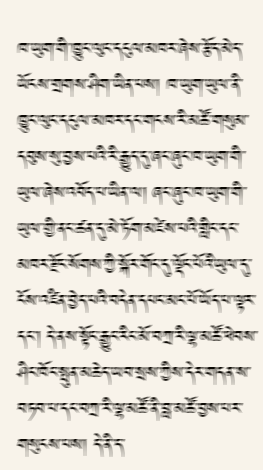ཁ་ཡུག་གི་ཁྱུང་ལུང་དངུལ་མཁར་ཞེས་རྩོད་མེད་ཡོངས་གྲགས་ཤིག་ཡིན་པས། ཁ་ཡུག་ཡུལ་ནི་ཁྱུང་ལུང་དངུལ་མཁར་དང་གངས་རི་མཚོ་གསུམ་དབུས་སུ་བྱས་པའི་རི་རྒྱུད་དུ་ཞང་ཞུང་ཁ་ཡུག་གི་ཡུལ་ཞེས་འབོད་པ་ཡིན་ལ། ཞང་ཞུང་ཁ་ཡུག་གི་ཡུལ་གྱི་ནང་ཚན་དུ་མེ་ཏོག་མཛེས་པའི་གླིང་དང་མཁར་རྫོང་སོགས་ཀྱི་སྐོར་གོང་དུ་ལྡོང་པོའི་ཡུལ་དུ་ངོས་འཛིན་བྱེད་པའི་བདེན་དཔང་མང་པོ་ཡོད་པ་ལྟར་དང་། དེ་ནས་སྟོང་རྒྱུང་རིང་མོ་བཀྲ་རི་ལྷ་མཚོ་ཕེབས་ཤིང་ཁོང་སྤུན་མཆེད་ཡབ་སྲས་ཀྱིས་དེར་གདན་ས་བཏབ་པ་དང་བཀྲ་རི་ལྷ་མཚོ་ནི་བླ་མཚོ་བྱས་པར་གསུངས་པས། དེ་ནི་ད་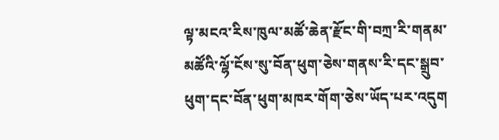ལྟ་མངའ་རིས་ཁུལ་མཚོ་ཆེན་རྫོང་གི་བཀྲ་རི་གནམ་མཚོའི་ལྷོ་ངོས་སུ་བོན་ཕུག་ཅེས་གནས་རི་དང་སྒྲུབ་ཕུག་དང་བོན་ཕུག་མཁར་གོག་ཅེས་ཡོད་པར་འདུག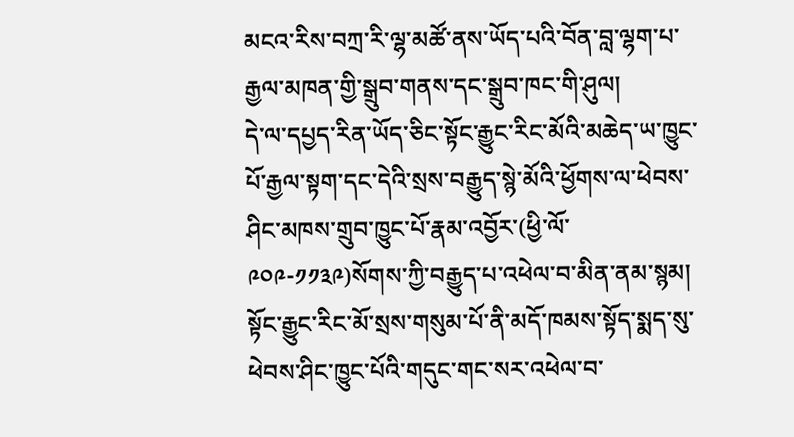མངའ་རིས་བཀྲ་རི་ལྷ་མཚོ་ནས་ཡོད་པའི་བོན་བླ་ལྷག་པ་རྒྱལ་མཁན་གྱི་སྒྲུབ་གནས་དང་སྒྲུབ་ཁང་གི་ཤུལ།
དེ་ལ་དཔྱད་རིན་ཡོད་ཅིང་སྟོང་རྒྱུང་རིང་མོའི་མཆེད་ཡ་ཁྱུང་པོ་རྒྱལ་སྟག་དང་དེའི་སྲས་བརྒྱུད་སྙེ་མོའི་ཕྱོགས་ལ་ཕེབས་ཤིང་མཁས་གྲུབ་ཁྱུང་པོ་རྣམ་འབྱོར་(ཕྱི་ལོ་༩༠༩-༡༡༣༩)སོགས་ཀྱི་བརྒྱུད་པ་འཕེལ་བ་མིན་ནམ་སྙམ། སྟོང་རྒྱུང་རིང་མོ་སྲས་གསུམ་པོ་ནི་མདོ་ཁམས་སྟོད་སྨད་སུ་ཕེབས་ཤིང་ཁྱུང་པོའི་གདུང་གང་སར་འཕེལ་བ་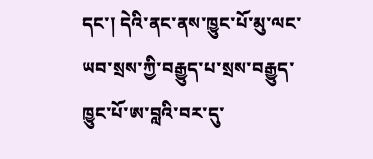དང་། དེའི་ནང་ནས་ཁྱུང་པོ་མུ་ལང་ཡབ་སྲས་ཀྱི་བརྒྱུད་པ་སྲས་བརྒྱུད་ཁྱུང་པོ་ཨ་བླའི་བར་དུ་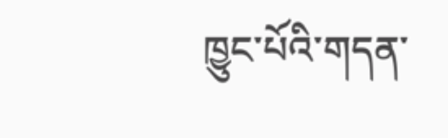ཁྱུང་པོའི་གདན་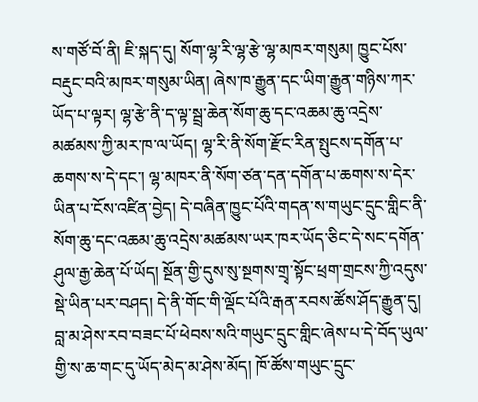ས་གཙོ་བོ་ནི། ཇི་སྐད་དུ། སོག་ལྷ་རི་ལྷ་རྩེ་ལྷ་མཁར་གསུམ། ཁྱུང་པོས་བརྡུང་བའི་མཁར་གསུམ་ཡིན། ཞེས་ཁ་རྒྱུན་དང་ཡིག་རྒྱུན་གཉིས་ཀར་ཡོད་པ་ལྟར། ལྷ་རྩེ་ནི་ད་ལྟ་སྦྲ་ཆེན་སོག་ཆུ་དང་འཆམ་ཆུ་འདྲེས་མཚམས་ཀྱི་མར་ཁ་ལ་ཡོད། ལྷ་རི་ནི་སོག་རྫོང་རིན་སྤུངས་དགོན་པ་ཆགས་ས་དེ་དང་། ལྷ་མཁར་ནི་སོག་ཙན་དན་དགོན་པ་ཆགས་ས་དེར་ཡིན་པ་ངོས་འཛིན་བྱེད། དེ་བཞིན་ཁྱུང་པོའི་གདན་ས་གཡུང་དྲུང་གླིང་ནི་སོག་ཆུ་དང་འཆམ་ཆུ་འདྲེས་མཚམས་ཡར་ཁར་ཡོད་ཅིང་དེ་སང་དགོན་ཤུལ་རྒྱ་ཆེན་པོ་ཡོད། སྔོན་གྱི་དུས་སུ་སྔགས་གྲྭ་སྟོང་ཕྲག་གྲངས་ཀྱི་འདུས་སྡེ་ཡིན་པར་བཤད། དེ་ནི་གོང་གི་ལྡོང་པོའི་རྒན་རབས་ཚོས་ཤོད་རྒྱུན་དུ། བླ་མ་ཤེས་རབ་བཟང་པོ་ཕེབས་སའི་གཡུང་དྲུང་གླིང་ཞེས་པ་དེ་བོད་ཡུལ་གྱི་ས་ཆ་གང་དུ་ཡོད་མེད་མ་ཤེས་མོད། ཁོ་ཚོས་གཡུང་དྲུང་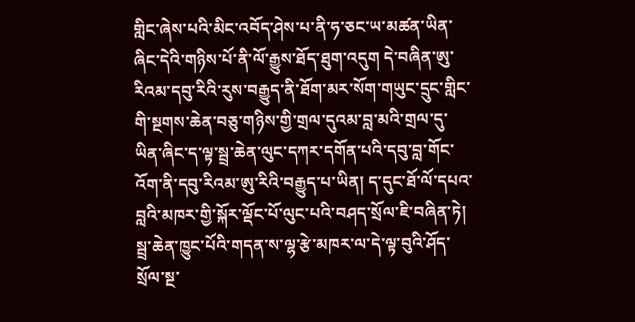གླིང་ཞེས་པའི་མིང་འབོད་ཤེས་པ་ནི་ཧ་ཅང་ཡ་མཚན་ཡིན་ཞིང་དེའི་གཉིས་པོ་ནི་ལོ་རྒྱུས་ཐོད་ཐུག་འདུག དེ་བཞིན་ཨུ་རིའམ་དབུ་རིའི་རུས་བརྒྱུད་ནི་ཐོག་མར་སོག་གཡུང་དྲུང་གླིང་གི་སྔགས་ཆེན་བཅུ་གཉིས་གྱི་གྲལ་དུའམ་བླ་མའི་གྲལ་དུ་ཡིན་ཞིང་ད་ལྟ་སྦྲ་ཆེན་ལུང་དཀར་དགོན་པའི་དབུ་བླ་གོང་འོག་ནི་དབུ་རིའམ་ཨུ་རིའི་བརྒྱུད་པ་ཡིན། ད་དུང་ཐོ་ལོ་དཔའ་བླའི་མཁར་གྱི་སྐོར་ལྡོང་པོ་ལུང་པའི་བཤད་སྲོལ་ཇི་བཞིན་ཏེ། སྦྲ་ཆེན་ཁྱུང་པོའི་གདན་ས་ལྷ་རྩེ་མཁར་ལ་དེ་ལྟ་བུའི་ཤོད་སྲོལ་སྔ་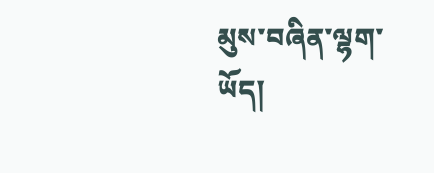མུས་བཞིན་ལྷག་ཡོད།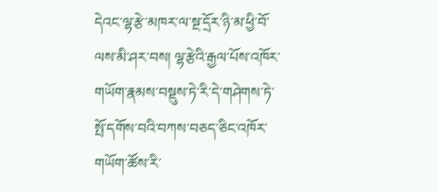དེའང་ལྷ་རྩེ་མཁར་ལ་སྔ་དྲོར་ཉི་མ་ཕྱི་བོ་ལས་མི་ཤར་བས། ལྷ་རྩེའི་རྒྱལ་པོས་འཁོར་གཡོག་རྣམས་བསྡུས་ཏེ་རི་དེ་གཤེགས་ཏེ་སྤོ་དགོས་བའི་བཀས་བཅད་ཅིང་འཁོར་གཡོག་ཚོས་རི་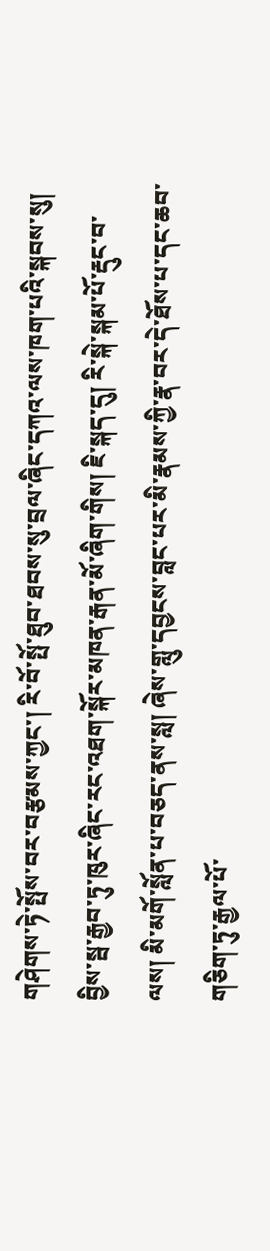གཤེགས་ཏེ་སྤོས་བར་བརྩམས་ཀྱང་། རི་བོ་སྤོ་ཐུབ་ཐབས་སུ་བྲལ་ཞིང་དཀའ་ལས་ཁག་པའི་སྐབས་སུ། བྱིས་སྦ་རྒྱབ་ཏུ་ཁུར་ཞིང་རང་འཐག་སྐོར་མཁན་རྒན་མོ་ཞིག་གིས། ཇི་སྐད་དུ། རི་སྐེ་སྐམ་པོ་རྡུང་བ་ལས། མི་མགོ་སློན་པ་བཅད་ནས་སླ། ཞེས་གླུ་དབྱངས་བླང་པར་མི་རྣམས་ཀྱི་རྣ་བར་དེ་ཐོས་པ་དང་ཆབ་གཅིག་ཏུ་རྒྱལ་པོ་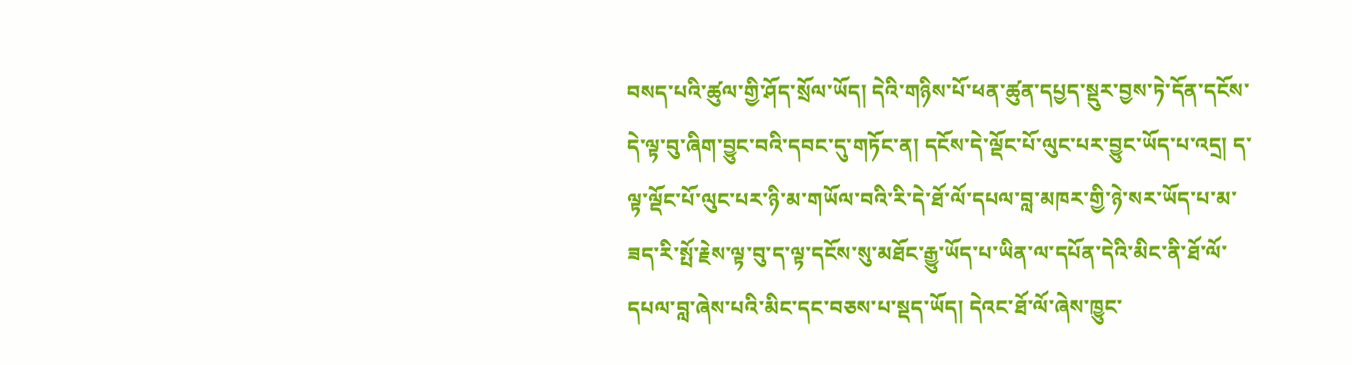བསད་པའི་ཚུལ་གྱི་ཤོད་སྲོལ་ཡོད། དེའི་གཉིས་པོ་ཕན་ཚུན་དཔྱད་སྡུར་བྱས་ཏེ་དོན་དངོས་དེ་ལྟ་བུ་ཞིག་བྱུང་བའི་དབང་དུ་གཏོང་ན། དངོས་དེ་ལྡོང་པོ་ལུང་པར་བྱུང་ཡོད་པ་འདྲ། ད་ལྟ་ལྡོང་པོ་ལུང་པར་ཉི་མ་གཡོལ་བའི་རི་དེ་ཐོ་ལོ་དཔལ་བླ་མཁར་གྱི་ཉེ་སར་ཡོད་པ་མ་ཟད་རི་སྤོ་རྗེས་ལྟ་བུ་ད་ལྟ་དངོས་སུ་མཐོང་རྒྱུ་ཡོད་པ་ཡིན་ལ་དཔོན་དེའི་མིང་ནི་ཐོ་ལོ་དཔལ་བླ་ཞེས་པའི་མིང་དང་བཅས་པ་སྡད་ཡོད། དེའང་ཐོ་ལོ་ཞེས་ཁྱུང་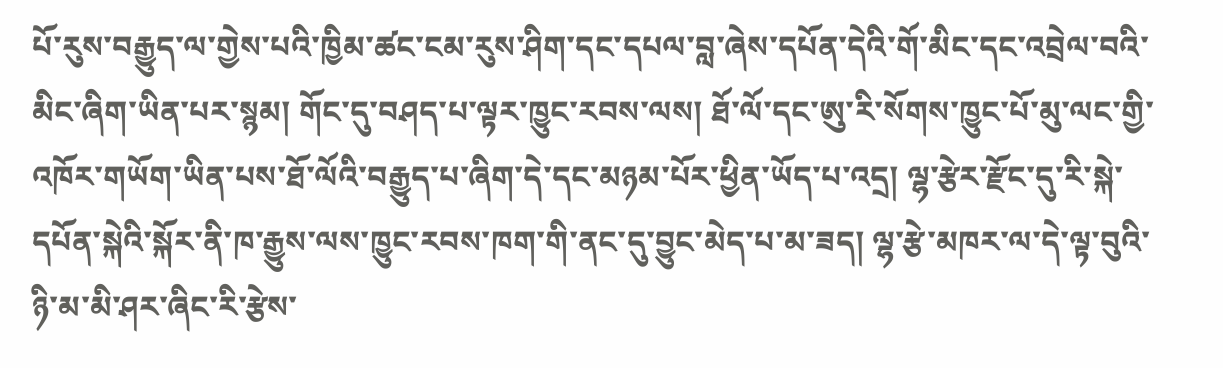པོ་རུས་བརྒྱུད་ལ་གྱེས་པའི་ཁྱིམ་ཚང་ངམ་རུས་ཤིག་དང་དཔལ་བླ་ཞེས་དཔོན་དེའི་གོ་མིང་དང་འབྲེལ་བའི་མིང་ཞིག་ཡིན་པར་སྙམ། གོང་དུ་བཤད་པ་ལྟར་ཁྱུང་རབས་ལས། ཐོ་ལོ་དང་ཨུ་རི་སོགས་ཁྱུང་པོ་མུ་ལང་གྱི་འཁོར་གཡོག་ཡིན་པས་ཐོ་ལོའི་བརྒྱུད་པ་ཞིག་དེ་དང་མཉམ་པོར་ཕྱིན་ཡོད་པ་འདྲ། ལྷ་རྩེར་རྫོང་དུ་རི་སྐེ་དཔོན་སྐེའི་སྐོར་ནི་ཁ་རྒྱུས་ལས་ཁྱུང་རབས་ཁག་གི་ནང་དུ་བྱུང་མེད་པ་མ་ཟད། ལྷ་རྩེ་མཁར་ལ་དེ་ལྟ་བུའི་ཉི་མ་མི་ཤར་ཞིང་རི་རྩེས་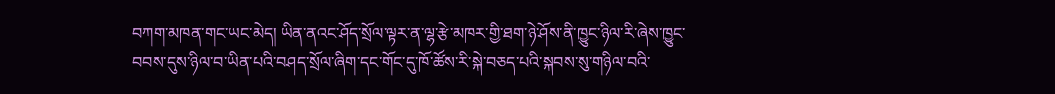བཀག་མཁན་གང་ཡང་མེད། ཡིན་ནའང་ཤོད་སྲོལ་ལྟར་ན་ལྷ་རྩེ་མཁར་གྱི་ཐག་ཉེ་ཤོས་ནི་ཁྱུང་ཉིལ་རི་ཞེས་ཁྱུང་བབས་དུས་ཉིལ་བ་ཡིན་པའི་བཤད་སྲོལ་ཞིག་དང་གོང་དུ་ཁོ་ཚོས་རི་སྐེ་བཅད་པའི་སྐབས་སུ་གཉིལ་བའི་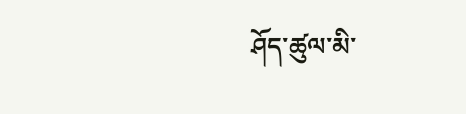ཤོད་ཚུལ་མི་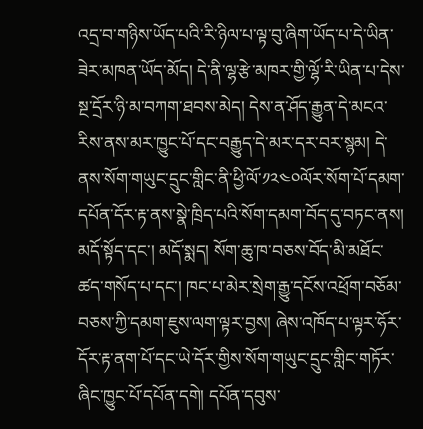འདྲ་བ་གཉིས་ཡོད་པའི་རི་ཉིལ་པ་ལྟ་བུ་ཞིག་ཡོད་པ་དེ་ཡིན་ཟེར་མཁན་ཡོད་མོད། དེ་ནི་ལྷ་རྩེ་མཁར་གྱི་ལྷོ་རི་ཡིན་པ་དེས་སྔ་དྲོར་ཉི་མ་བཀག་ཐབས་མེད། དེས་ན་ཤོད་རྒྱུན་དེ་མངའ་རིས་ནས་མར་ཁྱུང་པོ་དང་བརྒྱུད་དེ་མར་དར་བར་སྙམ། དེ་ནས་སོག་གཡུང་དྲུང་གླིང་ནི་ཕྱི་ལོ་༡༢༤༠ལོར་སོག་པོ་དམག་དཔོན་དོར་རྟ་ནས་སྣེ་ཁྲིད་པའི་སོག་དམག་བོད་དུ་བཏང་ནས། མདོ་སྟོད་དང་། མདོ་སྨད། སོག་ཆུ་ཁ་བཅས་བོད་མི་མཐོང་ཚད་གསོད་པ་དང་། ཁང་པ་མེར་སྲེག་རྒྱུ་དངོས་འཕྲོག་བཅོམ་བཅས་ཀྱི་དམག་ཇུས་ལག་ལྟར་བྱས། ཞེས་འཁོད་པ་ལྟར་ཧོར་དོར་རྟ་ནག་པོ་དང་ཡེ་དོར་གྱིས་སོག་གཡུང་དྲུང་གླིང་གཏོར་ཞིང་ཁྱུང་པོ་དཔོན་དགེ། དཔོན་དབུས་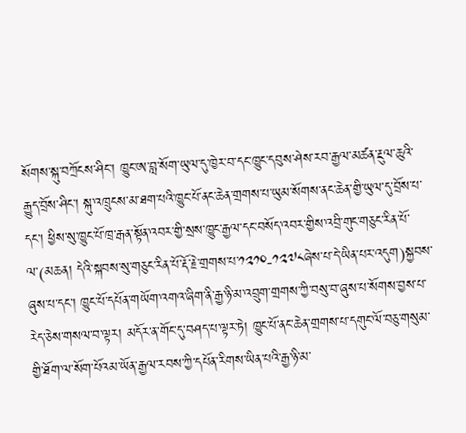སོགས་སྐུ་བཀྲོངས་ཤིང་། ཁྱུང་ཨ་བླ་སོག་ཡུལ་དུ་ཁྱེར་བ་དང་ཁྱུང་དབུས་ཤེས་རབ་རྒྱལ་མཚན་རྔུལ་ཆུའི་རྒྱུད་བྲོས་ཤིང་། སྐུ་འཁྲུངས་མ་ཐག་པའི་ཁྱུང་པོ་ནང་ཆེན་གྲགས་པ་ཡུམ་སོགས་ནང་ཆེན་གྱི་ཡུལ་དུ་བྲོས་པ་དང་། ཕྱིས་སུ་ཁྱུང་པོ་ཁྲ་རྒན་སྟོན་འབར་གྱི་སྲས་ཁྱུང་རྒྱལ་དང་བསོད་འབར་གྱིས་འབྲི་གུང་གཅུང་རིན་པོ་ལ་(མཆན། དེའི་སྐབས་སུ་གཅུང་རིན་པོ་རྡོ་རྗེ་གྲགས་པ་༡༢༡༠-༡༢༧༨ཞེས་པ་དེ་ཡིན་པར་འདུག)སྐྱབས་ཞུས་པ་དང་། ཁྱུང་པོ་དཔོན་གཡོག་འགའ་ཞིག་ནི་རྒྱ་ཉི་མ་འབྲུག་གྲགས་ཀྱི་བསུ་བ་ཞུས་པ་སོགས་བྱས་པ་རེད་ཅེས་གསལ་བ་ལྟར། མདོར་ན་གོང་དུ་བཤད་པ་ལྟར་ཏེ། ཁྱུང་པོ་ནང་ཆེན་གྲགས་པ་དགུང་ལོ་བཅུ་གསུམ་གྱི་ཐོག་ལ་སོག་པོའམ་ཡོན་རྒྱལ་རབས་ཀྱི་དཔོན་རིགས་ཡིན་པའི་རྒྱ་ཉི་མ་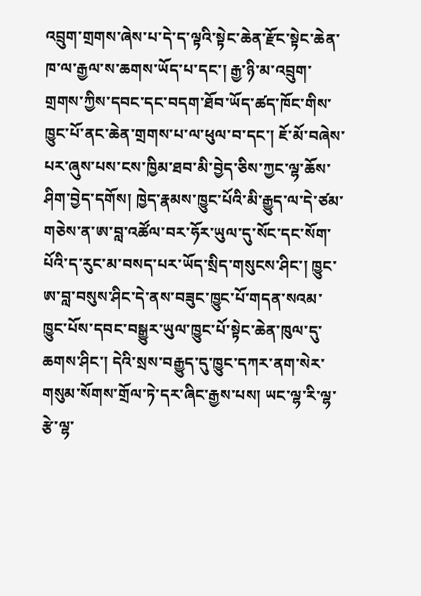འབྲུག་གྲགས་ཞེས་པ་དེ་ད་ལྟའི་སྟེང་ཆེན་རྫོང་སྟེང་ཆེན་ཁ་ལ་རྒྱལ་ས་ཆགས་ཡོད་པ་དང་། རྒྱ་ཉི་མ་འབྲུག་གྲགས་ཀྱིས་དབང་དང་བདག་ཐོབ་ཡོད་ཚད་ཁོང་གིས་ཁྱུང་པོ་ནང་ཆེན་གྲགས་པ་ལ་ཕུལ་བ་དང་། ཇོ་མོ་བཞེས་པར་ཞུས་པས་ངས་ཁྱིམ་ཐབ་མི་བྱེད་ཅིས་ཀྱང་ལྷ་ཆོས་ཤིག་བྱེད་དགོས། ཁྱེད་རྣམས་ཁྱུང་པོའི་མི་རྒྱུད་ལ་དེ་ཙམ་གཅེས་ན་ཨ་བླ་འཚོལ་བར་ཧོར་ཡུལ་དུ་སོང་དང་སོག་པོའི་ད་རུང་མ་བསད་པར་ཡོད་སྲིད་གསུངས་ཤིང་། ཁྱུང་ཨ་བླ་བསུས་ཤིང་དེ་ནས་བཟུང་ཁྱུང་པོ་གདན་སའམ་ཁྱུང་པོས་དབང་བསྒྱུར་ཡུལ་ཁྱུང་པོ་སྟེང་ཆེན་ཁུལ་དུ་ཆགས་ཤིང་། དེའི་སྲས་བརྒྱུད་དུ་ཁྱུང་དཀར་ནག་སེར་གསུམ་སོགས་གྲོལ་ཏེ་དར་ཞིང་རྒྱས་པས། ཡང་ལྷ་རི་ལྷ་རྩེ་ལྷ་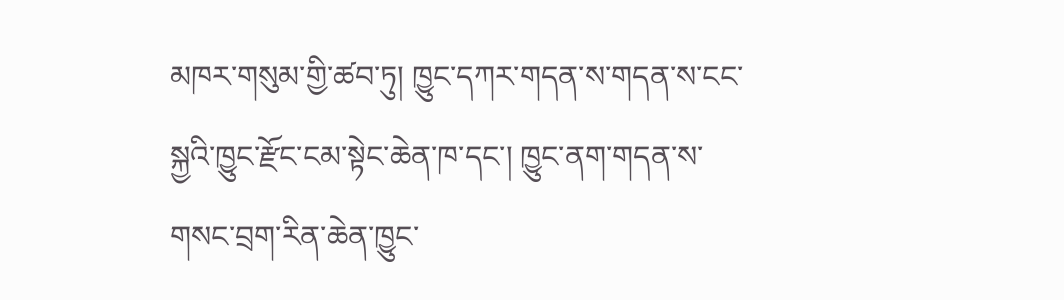མཁར་གསུམ་གྱི་ཚབ་ཏུ། ཁྱུང་དཀར་གདན་ས་གདན་ས་ངང་སྐྱའི་ཁྱུང་རྫོང་ངམ་སྟེང་ཆེན་ཁ་དང་། ཁྱུང་ནག་གདན་ས་གསང་བྲག་རིན་ཆེན་ཁྱུང་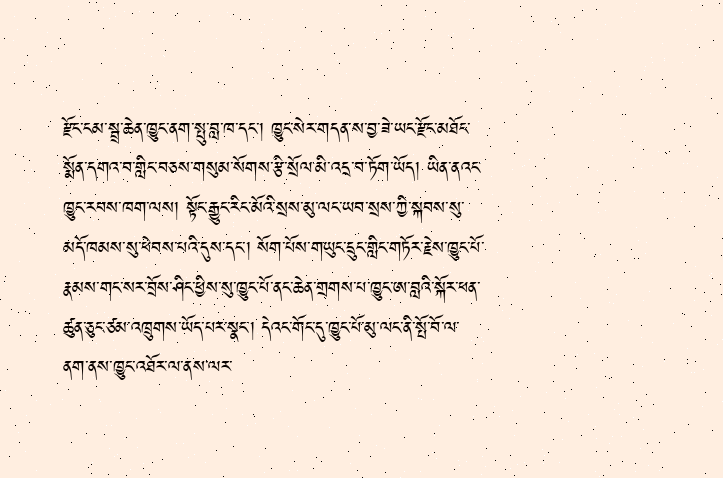རྫོང་ངམ་སྦྲ་ཆེན་ཁྱུང་ནག་སྤུ་བླ་ཁ་དང་། ཁྱུང་སེར་གདན་ས་བྱ་ཟེ་ཡང་རྫོང་མཐོང་སྨོན་དགའ་བ་གླིང་བཅས་གསུམ་སོགས་རྩི་སྲོལ་མི་འདྲ་བ་ཏོག་ཡོད། ཡིན་ནའང་ཁྱུང་རབས་ཁག་ལས། སྟོང་རྒྱུང་རིང་མོའི་སྲས་མུ་ལང་ཡབ་སྲས་ཀྱི་སྐབས་སུ་མདོ་ཁམས་སུ་ཕེབས་པའི་དུས་དང་། སོག་པོས་གཡུང་དྲུང་གླིང་གཏོར་རྗེས་ཁྱུང་པོ་རྣམས་གང་སར་བྲོས་ཤིང་ཕྱིས་སུ་ཁྱུང་པོ་ནང་ཆེན་གྲགས་པ་ཁྱུང་ཨ་བླའི་སྐོར་ཕན་ཚུན་ཅུང་ཙམ་འཁྲུགས་ཡོད་པར་སྣང་། དེའང་གོང་དུ་ཁྱུང་པོ་མུ་ལང་ནི་སྤོ་བོ་ལ་ནག་ནས་ཁྱུང་འཐོར་ལ་ནས་ལར་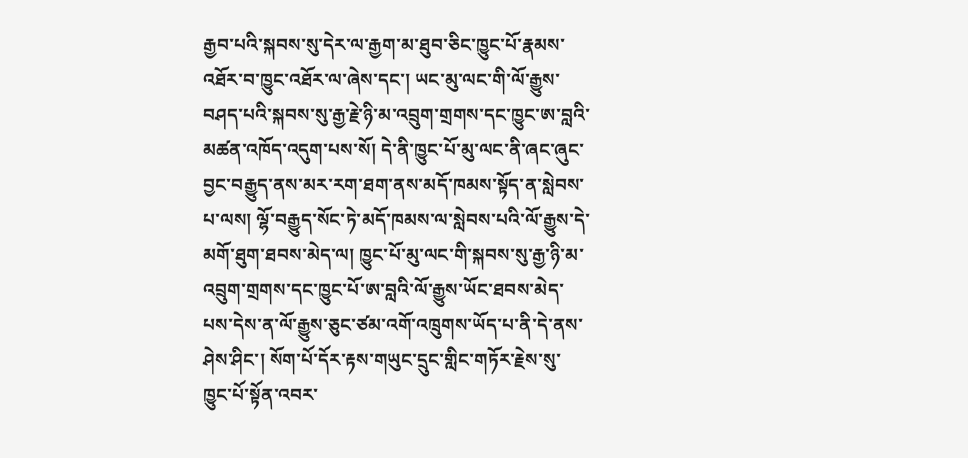རྒྱབ་པའི་སྐབས་སུ་དེར་ལ་རྒྱག་མ་ཐུབ་ཅིང་ཁྱུང་པོ་རྣམས་འཐོར་བ་ཁྱུང་འཐོར་ལ་ཞེས་དང་། ཡང་མུ་ལང་གི་ལོ་རྒྱུས་བཤད་པའི་སྐབས་སུ་རྒྱ་རྗེ་ཉི་མ་འབྲུག་གྲགས་དང་ཁྱུང་ཨ་བླའི་མཚན་འཁོད་འདུག་པས་སོ། དེ་ནི་ཁྱུང་པོ་མུ་ལང་ནི་ཞང་ཞུང་བྱང་བརྒྱུད་ནས་མར་རག་ཐག་ནས་མདོ་ཁམས་སྟོད་ན་སླེབས་པ་ལས། ལྷོ་བརྒྱུད་སོང་ཏེ་མདོ་ཁམས་ལ་སླེབས་པའི་ལོ་རྒྱུས་དེ་མགོ་ཐུག་ཐབས་མེད་ལ། ཁྱུང་པོ་མུ་ལང་གི་སྐབས་སུ་རྒྱ་ཉི་མ་འབྲུག་གྲགས་དང་ཁྱུང་པོ་ཨ་བླའི་ལོ་རྒྱུས་ཡོང་ཐབས་མེད་པས་དེས་ན་ལོ་རྒྱུས་ཅུང་ཙམ་འགོ་འཁྲུགས་ཡོད་པ་ནི་དེ་ནས་ཤེས་ཤིང་། སོག་པོ་དོར་རྟས་གཡུང་དྲུང་གླིང་གཏོར་རྗེས་སུ་ཁྱུང་པོ་སྟོན་འབར་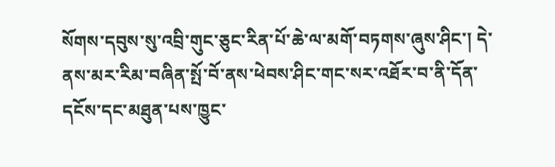སོགས་དབུས་སུ་འབྲི་གུང་ཅུང་རིན་པོ་ཆེ་ལ་མགོ་བཏགས་ཞུས་ཤིང་། དེ་ནས་མར་རིམ་བཞིན་སྤོ་བོ་ནས་ཕེབས་ཤིང་གང་སར་འཐོར་བ་ནི་དོན་དངོས་དང་མཐུན་པས་ཁྱུང་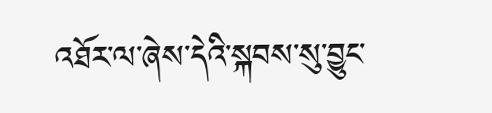འཐོར་ལ་ཞེས་དེའི་སྐབས་སུ་བྱུང་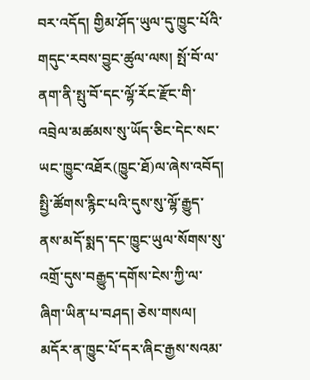བར་འདོད། གྱིམ་ཤོད་ཡུལ་དུ་ཁྱུང་པོའི་གདུང་རབས་བྱུང་ཚུལ་ལས། སྤོ་བོ་ལ་ནག་ནི་སྤུ་བོ་དང་ལྷོ་རོང་རྫོང་གི་འབྲེལ་མཚམས་སུ་ཡོད་ཅིང་དེང་སང་ཡང་ཁྱུང་འཐོར(ཁྱུང་ཐོ)ལ་ཞེས་འབོད། སྤྱི་ཚོགས་རྙིང་པའི་དུས་སུ་ལྷོ་རྒྱུད་ནས་མདོ་སྨད་དང་ཁྱུང་ཡུལ་སོགས་སུ་འགྲོ་དུས་བརྒྱུད་དགོས་ངེས་ཀྱི་ལ་ཞིག་ཡིན་པ་བཤད། ཅེས་གསལ། མདོར་ན་ཁྱུང་པོ་དར་ཞིང་རྒྱས་སའམ་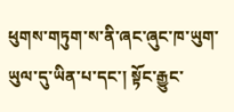ཕུགས་གཏུག་ས་ནི་ཞང་ཞུང་ཁ་ཡུག་ཡུལ་དུ་ཡིན་པ་དང་། སྟོང་རྒྱུང་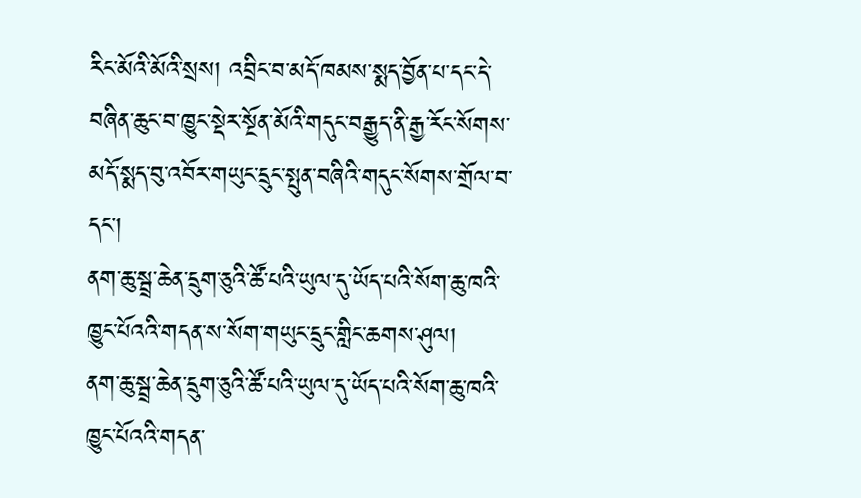རིང་མོའི་མོའི་སྲས། འབྲིང་བ་མདོ་ཁམས་སྨད་བྱོན་པ་དང་དེ་བཞིན་ཆུང་བ་ཁྱུང་སྡེར་སྔོན་མོའི་གདུང་བརྒྱུད་ནི་རྒྱ་རོང་སོགས་མདོ་སྨད་བུ་འབོར་གཡུང་དྲུང་སྤུན་བཞིའི་གདུང་སོགས་གྲོལ་བ་དང་།
ནག་ཆུ་སྦྲ་ཆེན་དྲུག་ཅུའི་ཚོ་པའི་ཡུལ་དུ་ཡོད་པའི་སོག་ཆུ་ཁའི་ཁྱུང་པོའའི་གདན་ས་སོག་གཡུང་དྲུང་གླིང་ཆགས་ཤུལ།
ནག་ཆུ་སྦྲ་ཆེན་དྲུག་ཅུའི་ཚོ་པའི་ཡུལ་དུ་ཡོད་པའི་སོག་ཆུ་ཁའི་ཁྱུང་པོའའི་གདན་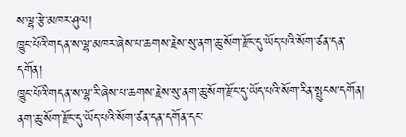ས་ལྷ་རྩེ་མཁར་ཤུལ།
ཁྱུང་པོའི་གདན་ས་ལྷ་མཁར་ཞེས་པ་ཆགས་རྗེས་སུ་ནག་ཆུ་སོག་རྫོང་དུ་ཡོད་པའི་སོག་ཙན་དན་དགོན།
ཁྱུང་པོའི་གདན་ས་ལྷ་རི་ཞེས་པ་ཆགས་རྗེས་སུ་ནག་ཆུ་སོག་རྫོང་དུ་ཡོད་པའི་སོག་རིན་སྤུངས་དགོན།
ནག་ཆུ་སོག་རྫོང་དུ་ཡོད་པའི་སོག་ཙན་དན་དགོན་དང་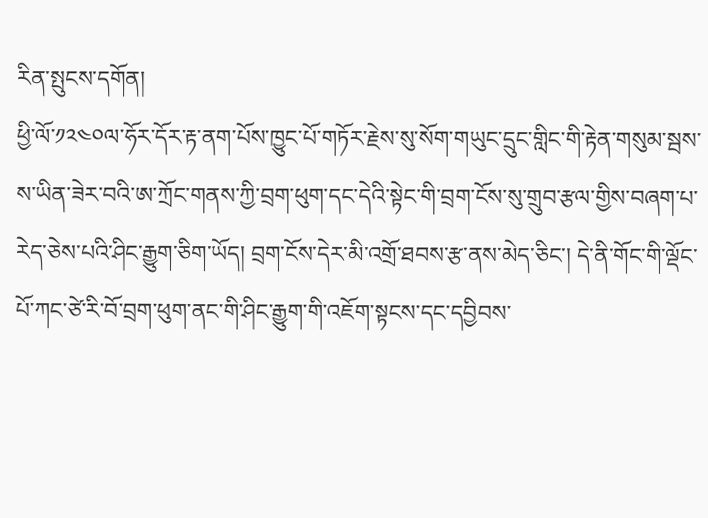རིན་སྤུངས་དགོན།
ཕྱི་ལོ་༡༢༤༠ལ་ཧོར་དོར་རྟ་ནག་པོས་ཁྱུང་པོ་གཏོར་རྗེས་སུ་སོག་གཡུང་དྲུང་གླིང་གི་རྟེན་གསུམ་སྦས་ས་ཡིན་ཟེར་བའི་ཨ་ཀྲོང་གནས་ཀྱི་བྲག་ཕུག་དང་དེའི་སྟེང་གི་བྲག་ངོས་སུ་གྲུབ་རྩལ་གྱིས་བཞག་པ་རེད་ཅེས་པའི་ཤིང་རྒྱུག་ཅིག་ཡོད། བྲག་ངོས་དེར་མི་འགྲོ་ཐབས་རྩ་ནས་མེད་ཅིང་། དེ་ནི་གོང་གི་ལྡོང་པོ་ཀང་ཙེ་རི་བོ་བྲག་ཕུག་ནང་གི་ཤིང་རྒྱུག་གི་འཇོག་སྟངས་དང་དབྱིབས་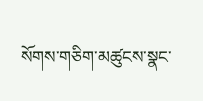སོགས་གཅིག་མཚུངས་སྣང་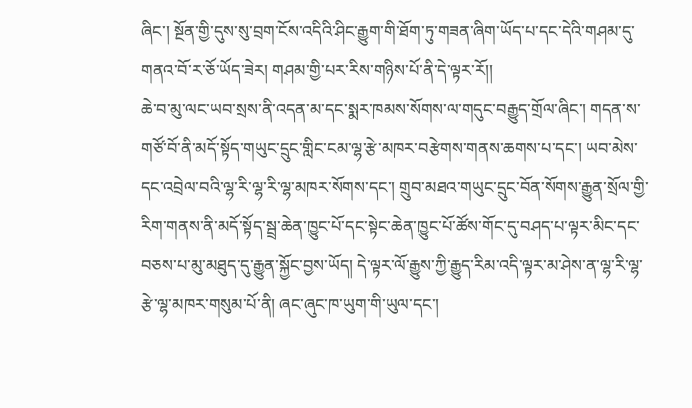ཞིང་། སྔོན་གྱི་དུས་སུ་བྲག་ངོས་འདིའི་ཤིང་རྒྱུག་གི་ཐོག་ཏུ་གཟན་ཞིག་ཡོད་པ་དང་དེའི་གཤམ་དུ་གནའ་བོ་ར་ཅོ་ཡོད་ཟེར། གཤམ་གྱི་པར་རིས་གཉིས་པོ་ནི་དེ་ལྟར་རོ།།
ཆེ་བ་མུ་ལང་ཡབ་སྲས་ནི་འདན་མ་དང་སྨར་ཁམས་སོགས་ལ་གདུང་བརྒྱུད་གྲོལ་ཞིང་། གདན་ས་གཙོ་བོ་ནི་མདོ་སྟོད་གཡུང་དྲུང་གླིང་ངམ་ལྷ་རྩེ་མཁར་བརྩེགས་གནས་ཆགས་པ་དང་། ཡབ་མེས་དང་འབྲེལ་བའི་ལྷ་རི་ལྷ་རི་ལྷ་མཁར་སོགས་དང་། གྲུབ་མཐའ་གཡུང་དྲུང་བོན་སོགས་རྒྱུན་སྲོལ་གྱི་རིག་གནས་ནི་མདོ་སྟོད་སྦྲ་ཆེན་ཁྱུང་པོ་དང་སྟེང་ཆེན་ཁྱུང་པོ་ཚོས་གོང་དུ་བཤད་པ་ལྟར་མིང་དང་བཅས་པ་མུ་མཐུད་དུ་རྒྱུན་སྐྱོང་བྱས་ཡོད། དེ་ལྟར་ལོ་རྒྱུས་ཀྱི་རྒྱུད་རིམ་འདི་ལྟར་མ་ཤེས་ན་ལྷ་རི་ལྷ་རྩེ་ལྷ་མཁར་གསུམ་པོ་ནི། ཞང་ཞུང་ཁ་ཡུག་གི་ཡུལ་དང་།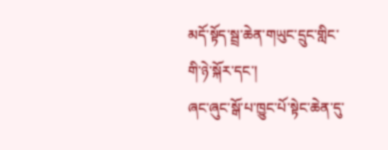མདོ་སྟོད་སྦྲ་ཆེན་གཡུང་དྲུང་གླིང་གི་ཉེ་སྐོར་དང་།
ཞང་ཞུང་སྒོ་པ་ཁྱུང་པོ་སྟེང་ཆེན་དུ་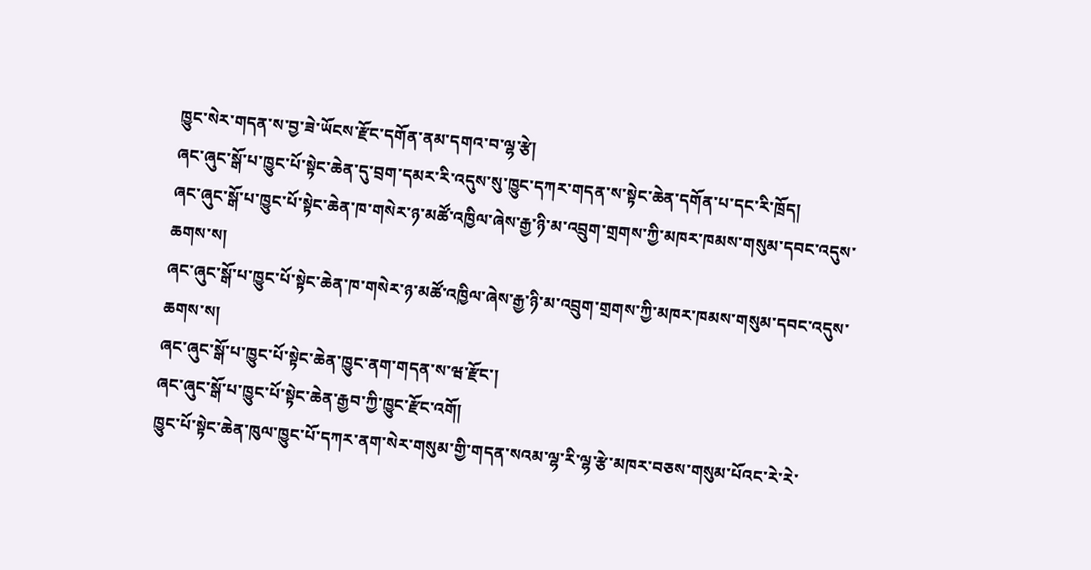ཁྱུང་སེར་གདན་ས་བྱ་ཟེ་ཡོངས་རྫོང་དགོན་ནམ་དགའ་བ་ལྷ་རྩེ།
ཞང་ཞུང་སྒོ་པ་ཁྱུང་པོ་སྟེང་ཆེན་དུ་བྲག་དམར་རི་འདུས་སུ་ཁྱུང་དཀར་གདན་ས་སྟེང་ཆེན་དགོན་པ་དང་རི་ཁྲོད།
ཞང་ཞུང་སྒོ་པ་ཁྱུང་པོ་སྟེང་ཆེན་ཁ་གསེར་ཉ་མཚོ་འཁྱིལ་ཞེས་རྒྱ་ཉི་མ་འབྲུག་གྲགས་ཀྱི་མཁར་ཁམས་གསུམ་དབང་འདུས་ཆགས་ས།
ཞང་ཞུང་སྒོ་པ་ཁྱུང་པོ་སྟེང་ཆེན་ཁ་གསེར་ཉ་མཚོ་འཁྱིལ་ཞེས་རྒྱ་ཉི་མ་འབྲུག་གྲགས་ཀྱི་མཁར་ཁམས་གསུམ་དབང་འདུས་ཆགས་ས།
ཞང་ཞུང་སྒོ་པ་ཁྱུང་པོ་སྟེང་ཆེན་ཁྱུང་ནག་གདན་ས་ཝ་རྫོང་།
ཞང་ཞུང་སྒོ་པ་ཁྱུང་པོ་སྟེང་ཆེན་རྒྱབ་ཀྱི་ཁྱུང་རྫོང་འགོ།
ཁྱུང་པོ་སྟེང་ཆེན་ཁུལ་ཁྱུང་པོ་དཀར་ནག་སེར་གསུམ་གྱི་གདན་སའམ་ལྷ་རི་ལྷ་རྩེ་མཁར་བཅས་གསུམ་པོའང་རེ་རེ་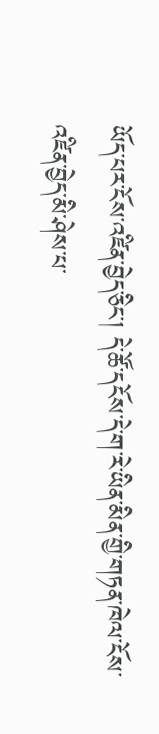ཡོད་པར་ངོས་འཛིན་བྱེད་ཅིང་། དེ་ཚོ་དངོས་དེ་ག་རེ་ཡིན་མིན་གྱི་གཏན་ཁེལ་ངོས་འཛིན་བྱེད་མི་ཤེས་པ་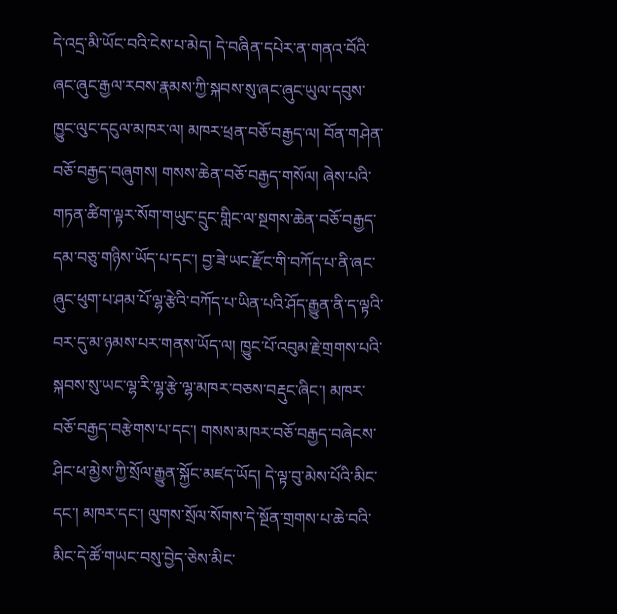དེ་འདྲ་མི་ཡོང་བའི་ངེས་པ་མེད། དེ་བཞིན་དཔེར་ན་གནའ་བོའི་ཞང་ཞུང་རྒྱལ་རབས་རྣམས་ཀྱི་སྐབས་སུ་ཞང་ཞུང་ཡུལ་དབུས་ཁྱུང་ལུང་དངུལ་མཁར་ལ། མཁར་ཕྲན་བཅོ་བརྒྱད་ལ། བོན་གཤེན་བཅོ་བརྒྱད་བཞུགས། གསས་ཆེན་བཅོ་བརྒྱད་གསོལ། ཞེས་པའི་གཏན་ཚིག་ལྟར་སོག་གཡུང་དྲུང་གླིང་ལ་སྔགས་ཆེན་བཅོ་བརྒྱད་དམ་བཅུ་གཉིས་ཡོད་པ་དང་། བྱ་ཟེ་ཡང་རྫོང་གི་བཀོད་པ་ནི་ཞང་ཞུང་ཕུག་པ་ཤམ་པོ་ལྷ་རྩེའི་བཀོད་པ་ཡིན་པའི་ཤོད་རྒྱུན་ནི་ད་ལྟའི་བར་དུ་མ་ཉམས་པར་གནས་ཡོད་ལ། ཁྱུང་པོ་འབུམ་རྗེ་གྲགས་པའི་སྐབས་སུ་ཡང་ལྷ་རི་ལྷ་རྩེ་ལྷ་མཁར་བཅས་བརྡུང་ཞིང་། མཁར་བཅོ་བརྒྱད་བརྩེགས་པ་དང་། གསས་མཁར་བཅོ་བརྒྱད་བཞེངས་ཤིང་ཕ་མྱེས་ཀྱི་སྲོལ་རྒྱུན་སྐྱོང་མཛད་ཡོད། དེ་ལྟ་བུ་མེས་པོའི་མིང་དང་། མཁར་དང་། ལུགས་སྲོལ་སོགས་དེ་སྔོན་གྲགས་པ་ཆེ་བའི་མིང་དེ་ཚོ་གཡང་བསུ་བྱེད་ཅེས་མིང་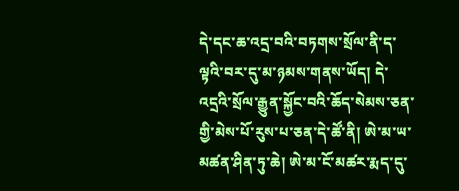དེ་དང་ཆ་འདྲ་བའི་བཏགས་སྲོལ་ནི་ད་ལྟའི་བར་དུ་མ་ཉམས་གནས་ཡོད། དེ་འདྲའི་སྲོལ་རྒྱུན་སྐྱོང་བའི་ཆོད་སེམས་ཅན་གྱི་མེས་པོ་རུས་པ་ཅན་དེ་ཚོ་ནི། ཨེ་མ་ཡ་མཚན་ཤིན་ཏུ་ཆེ། ཨེ་མ་ངོ་མཚར་རྨད་དུ་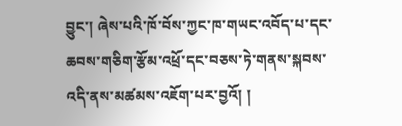བྱུང་། ཞེས་པའི་ཁོ་བོས་ཀྱང་ཁ་གཡང་འབོད་པ་དང་ཆབས་གཅིག་རྩོམ་འཕྲོ་དང་བཅས་ཏེ་གནས་སྐབས་འདི་ནས་མཚམས་འཇོག་པར་བྱའོ། །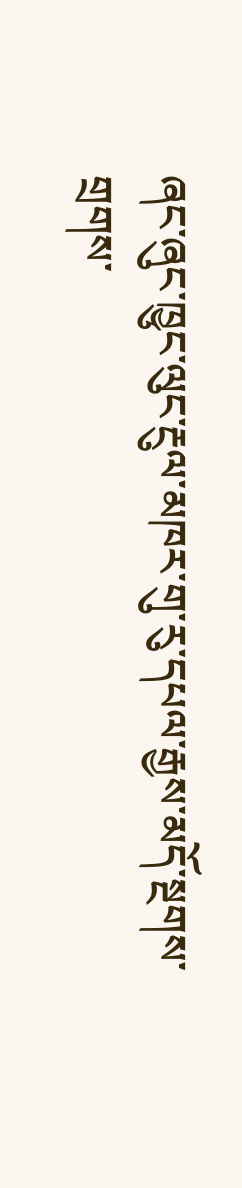ཞང་ཞུང་ཁྱུང་ལུང་རྔུལ་མཁར་གུ་རུ་དཔལ་རྒྱས་མདོ་སྔགས་གྲགས་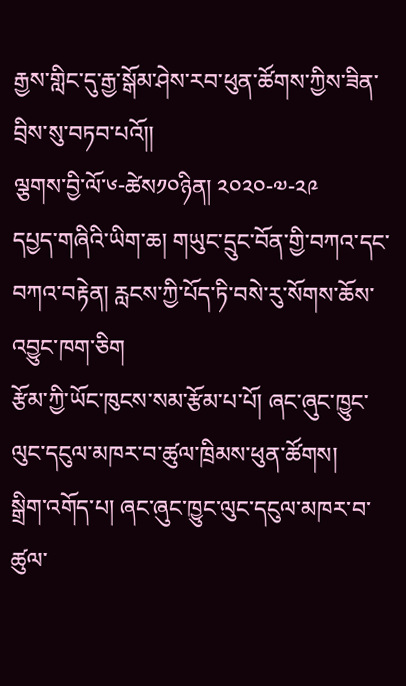རྒྱས་གླིང་དུ་རྒྱ་སྒོམ་ཤེས་རབ་ཕུན་ཚོགས་ཀྱིས་ཟིན་བྲིས་སུ་བཏབ་པའོ།།
ལྕགས་བྱི་ལོ་༦-ཚེས༡༠ཉིན། ༢༠༢༠-༧-༢༩
དཔྱད་གཞིའི་ཡིག་ཆ། གཡུང་དྲུང་བོན་གྱི་བཀའ་དང་བཀའ་བརྟེན། རླངས་ཀྱི་པོད་ཏི་བསེ་རུ་སོགས་ཆོས་འབྱུང་ཁག་ཅིག
རྩོམ་ཀྱི་ཡོང་ཁུངས་སམ་རྩོམ་པ་པོ། ཞང་ཞུང་ཁྱུང་ལུང་དངུལ་མཁར་བ་ཚུལ་ཁྲིམས་ཕུན་ཚོགས།
སྒྲིག་འགོད་པ། ཞང་ཞུང་ཁྱུང་ལུང་དངུལ་མཁར་བ་ཚུལ་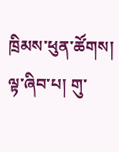ཁྲིམས་ཕུན་ཚོགས།
ལྟ་ཞིབ་པ། གུ་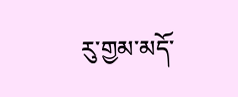རུ་གྱམ་མདོ་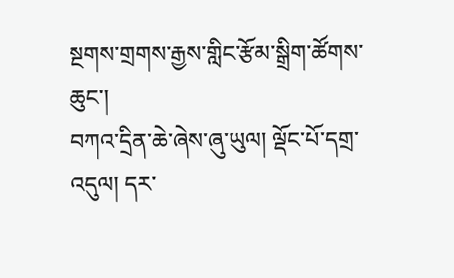སྔགས་གྲགས་རྒྱས་གླིང་རྩོམ་སྒྲིག་ཚོགས་ཆུང་།
བཀའ་དྲིན་ཆེ་ཞེས་ཞུ་ཡུལ། ལྡོང་པོ་དགྲ་འདུལ། དར་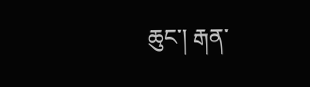ཆུང་། རྒན་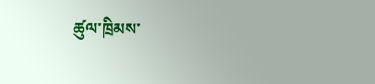ཚུལ་ཁྲིམས་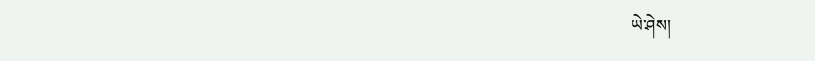ཡེ་ཤེས།